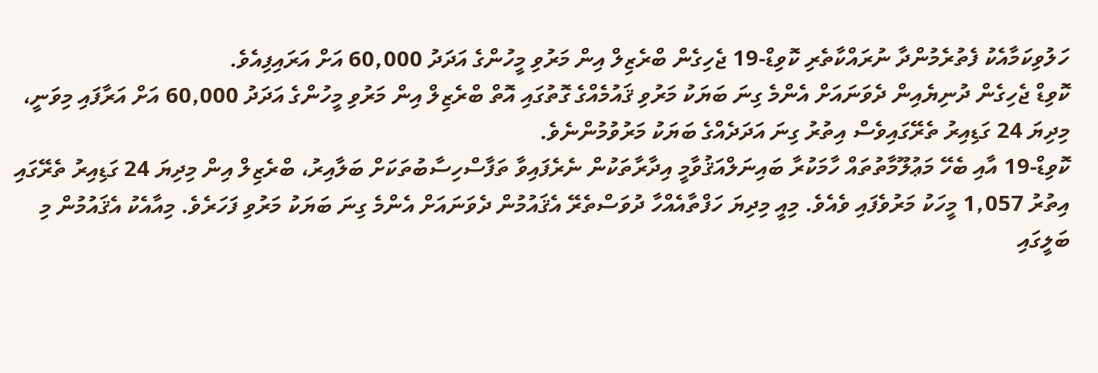ހަލުވިކަމާއެކު ފެތުރެމުންދާ ނުރައްކާތެރި ކޮވިޑް-19 ޖެހިގެން ބްރެޒިލް އިން މަރުވި މީހުންގެ އަދަދު 60,000 އަށް އަރައިފިއެވެ.
ކޮވިޑް ޖެހިގެން ދުނިޔެއިން ދެވަނައަށް އެންމެ ގިނަ ބަޔަކު މަރުވި ޤައުމެއްގެ ގޮތުގައި އޮތް ބްރެޒިލް އިން މަރުވި މީހުންގެ އަދަދު 60,000 އަށް އަރާފައި މިވަނީ، މިދިޔަ 24 ގަޑިއިރު ތެރޭގައިވެސް އިތުރު ގިނަ އަދަދެއްގެ ބަޔަކު މަރުވުމުންނެވެ.
ކޮވިޑް-19 އާއި ބެހޭ މަޢުލޫމާތުތައް ހާމަކުރާ ބައިނަލްއަޤުވާމީ އިދާރާތަކުން ނެރެފައިވާ ތަފާސްހިސާބުތަކަށް ބަލާއިރު، ބްރެޒިލް އިން މިދިޔަ 24 ގަޑިއިރު ތެރޭގައި އިތުރު 1,057 މީހަކު މަރުވެފައި ވެއެވެ. މިއީ މިދިޔަ ހަފްތާއެއްހާ ދުވަސްތެރޭ އެޤައުމުން ދެވަނައަށް އެންމެ ގިނަ ބަޔަކު މަރުވި ފަހަރެވެ. މިއާއެކު އެޤައުމުން މި ބަލީގައި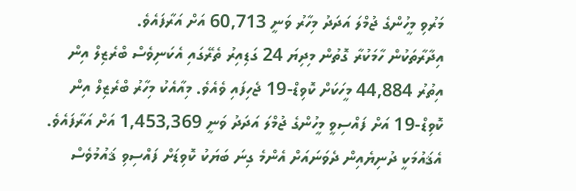މަރުވި މީހުންގެ ޖުމްލަ އަދަދު މިހާރު ވަނީ 60,713 އަށް އަރާފައެވެ.
އިދާރާތަކުން ހާމަކުރާ ގޮތުން މިދިޔަ 24 ގަޑިއިރު ތެރޭގައި އެކަނިވެސް ބްރެޒިލް އިން އިތުރު 44,884 މީހަކަށް ކޮވިޑް-19 ޖެހިފައި ވެއެވެ. މިއާއެކު މިހާރު ބްރެޒިލް އިން ކޮވިޑް-19 އަށް ފައްސިވީ މީހުންގެ ޖުމްލަ އަދަދު ވަނީ 1,453,369 އަށް އަރާފައެވެ. އެޤައުމަކީ ދުނިޔެއިން ދެވަނައަށް އެންމެ ގިނަ ބަޔަކު ކޮވިޑަށް ފައްސިވި ޤައުމުވެސް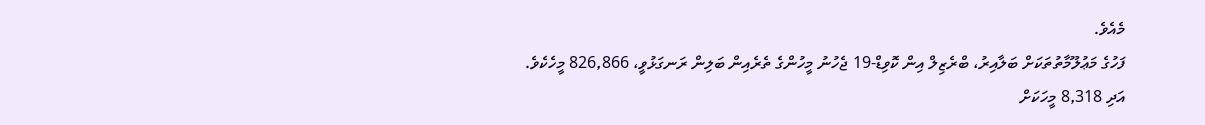މެއެވެ.
ފަހުގެ މަޢުލޫމާތުތަކަށް ބަލާއިރު، ބްރެޒިލް އިން ކޮވިޑް-19 ޖެހުނު މީހުންގެ ތެރެއިން ބަލިން ރަނގަޅުވީ، 826,866 މީހެކެވެ. އަދި 8,318 މީހަކަށް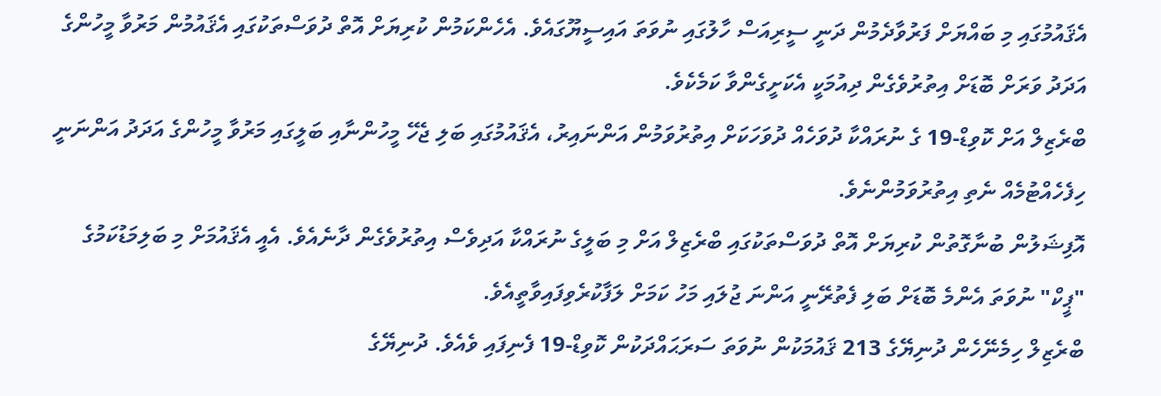އެޤައުމުގައި މި ބައްޔަށް ފަރުވާދެމުން ދަނީ ސީރިއަސް ހާލުގައި ނުވަތަ އައިސީޔޫގައެވެ. އެހެންކަމުން ކުރިޔަށް އޮތް ދުވަސްތަކުގައި އެޤައުމުން މަރުވާ މީހުންގެ އަދަދު ވަރަށް ބޮޑަށް އިތުރުވެގެން ދިއުމަކީ އެކަށީގެންވާ ކަމެކެވެ.
ބްރެޒިލް އަށް ކޮވިޑް-19 ގެ ނުރައްކާ ދުވަހެއް ދުވަހަކަށް އިތުރުވަމުން އަންނައިރު، އެޤައުމުގައި ބަލި ޖެހޭ މީހުންނާއި ބަލީގައި މަރުވާ މީހުންގެ އަދަދު އަންނަނީ ހިފެހެއްޓުމެއް ނެތި އިތުރުވަމުންނެވެ.
އޮފިޝަލުން ބުނާގޮތުން ކުރިޔަށް އޮތް ދުވަސްތަކުގައި ބްރެޒިލް އަށް މި ބަލީގެ ނުރައްކާ އަދިވެސް އިތުރުވެގެން ދާނެއެވެ. އެއީ އެޤައުމަށް މި ބަލިމަޑުކަމުގެ "ޕީކް" ނުވަތަ އެންމެ ބޮޑަށް ބަލި ފެތުރޭނީ އަންނަ ޖުލައި މަހު ކަމަށް ލަފާކުރެވިފައިވާތީއެވެ.
ބްރެޒިލް ހިމެނޭހެން ދުނިޔޭގެ 213 ޤައުމަކުން ނުވަތަ ސަރަޙައްދަކުން ކޮވިޑް-19 ފެނިފައި ވެއެވެ. ދުނިޔޭގެ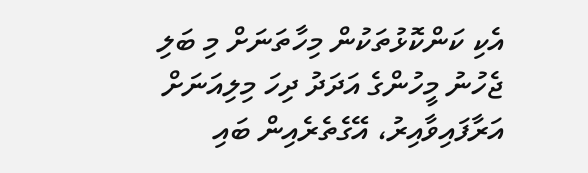އެކި ކަންކޮޅުތަކުން މިހާތަނަށް މި ބަލި ޖެހުނު މީހުންގެ އަދަދު ދިހަ މިލިއަނަށް އަރާފައިވާއިރު، އޭގެތެރެއިން ބައި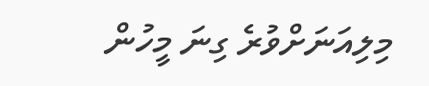މިލިއަނަށްވުރެ ގިނަ މީހުން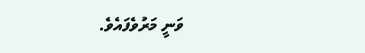ވަނީ މަރުވެފައެވެ.